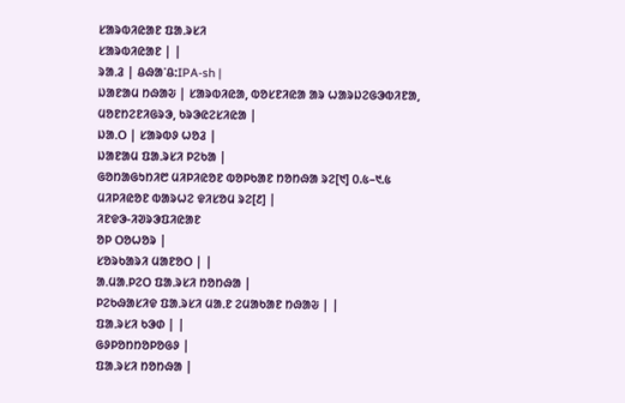ᱥᱟᱨᱵᱤᱭᱟᱱ ᱯᱟᱹᱨᱥᱤ
ᱥᱟᱨᱵᱤᱭᱟᱱ | |
ᱨᱟᱹᱲ | ᱪᱷᱟᱸᱪ:IPA-sh |
ᱡᱟᱱᱟᱢ ᱴᱷᱟᱶ | ᱥᱟᱨᱵᱤᱭᱟ, ᱵᱚᱥᱱᱤᱭᱟ ᱟᱨ ᱦᱟᱨᱡᱮᱜᱳᱵᱤᱱᱟ, ᱢᱚᱱᱴᱮᱱᱤᱜᱨᱳ, ᱠᱨᱳᱭᱮᱥᱤᱭᱟ |
ᱡᱟᱹᱛ | ᱥᱟᱨᱵᱽ ᱦᱚᱲ |
ᱡᱟᱱᱟᱢ ᱯᱟᱹᱨᱥᱤ ᱞᱮᱠᱟ |
ᱜᱚᱴᱟᱜᱩᱴᱤ᱘ ᱢᱤᱞᱤᱭᱚᱱ ᱵᱚᱞᱠᱟᱱ ᱴᱚᱴᱷᱟ ᱨᱮ[᱑] ᱐.᱕–᱑.᱕ ᱢᱤᱞᱤᱭᱚᱱ ᱵᱟᱨᱦᱮ ᱫᱤᱥᱚᱢ ᱨᱮ[᱒] |
ᱤᱱᱫᱳ-ᱤᱣᱨᱳᱯᱤᱭᱟᱱ
ᱚᱞ ᱛᱚᱦᱚᱨ |
ᱥᱚᱨᱠᱟᱨᱤ ᱢᱟᱱᱚᱛ | |
ᱟᱹᱢᱟᱹᱞᱮᱛ ᱯᱟᱹᱨᱥᱤ ᱴᱚᱴᱷᱟ |
ᱞᱮᱠᱷᱟᱥᱤᱫ ᱯᱟᱹᱨᱥᱤ ᱢᱟᱹᱱ ᱮᱢᱟᱠᱟᱱ ᱴᱷᱟᱶ | |
ᱯᱟᱹᱨᱥᱤ ᱠᱳᱰ | |
ᱜᱽᱞᱚᱴᱴᱚᱞᱚᱜᱽ |
ᱯᱟᱹᱨᱥᱤ ᱴᱚᱴᱷᱟ |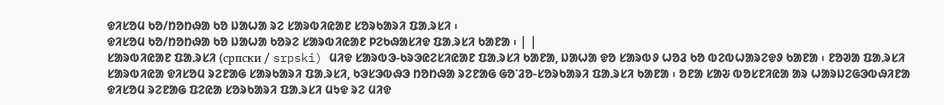ᱫᱤᱥᱚᱢ ᱠᱚ/ᱴᱚᱴᱷᱟ ᱠᱚ ᱡᱟᱦᱟ ᱨᱮ ᱥᱟᱨᱵᱤᱭᱟᱱ ᱥᱚᱨᱠᱟᱨᱤ ᱯᱟᱹᱨᱥᱤ ᱾
ᱫᱤᱥᱚᱢ ᱠᱚ/ᱴᱚᱴᱷᱟ ᱠᱚ ᱡᱟᱦᱟ ᱠᱚᱨᱮ ᱥᱟᱨᱵᱤᱭᱟᱱ ᱞᱮᱠᱷᱟᱥᱤᱫ ᱯᱟᱹᱨᱥᱤ ᱠᱟᱱᱟ ᱾ | |
ᱥᱟᱨᱵᱤᱭᱟᱱ ᱯᱟᱹᱨᱥᱤ (српски / srpski) ᱢᱤᱫ ᱥᱟᱨᱵᱳ-ᱠᱨᱳᱭᱮᱥᱤᱭᱟᱱ ᱯᱟᱹᱨᱥᱤ ᱠᱟᱱᱟ, ᱡᱟᱦᱟ ᱫᱚ ᱥᱟᱨᱵᱽ ᱦᱚᱲ ᱠᱚ ᱵᱮᱵᱦᱟᱨᱮᱫᱽ ᱠᱟᱱᱟ ᱾ ᱱᱚᱣᱟ ᱯᱟᱹᱨᱥᱤ ᱥᱟᱨᱵᱤᱭᱟ ᱫᱤᱥᱚᱢ ᱨᱮᱱᱟᱜ ᱥᱟᱨᱠᱟᱨᱤ ᱯᱟᱹᱨᱥᱤ, ᱠᱳᱥᱳᱵᱷᱳ ᱴᱚᱴᱷᱟ ᱨᱮᱱᱟᱜ ᱜᱚᱸᱲᱚ-ᱥᱚᱨᱠᱟᱨᱤ ᱯᱟᱹᱨᱥᱤ ᱠᱟᱱᱟ ᱾ ᱚᱱᱟ ᱥᱟᱶ ᱵᱚᱥᱱᱤᱭᱟ ᱟᱨ ᱦᱟᱨᱡᱮᱜᱳᱵᱷᱤᱱᱟ ᱫᱤᱥᱚᱢ ᱨᱮᱱᱟᱜ ᱯᱮᱭᱟ ᱥᱚᱨᱠᱟᱨᱤ ᱯᱟᱹᱨᱥᱤ ᱢᱩᱫ ᱨᱮ ᱢᱤᱫ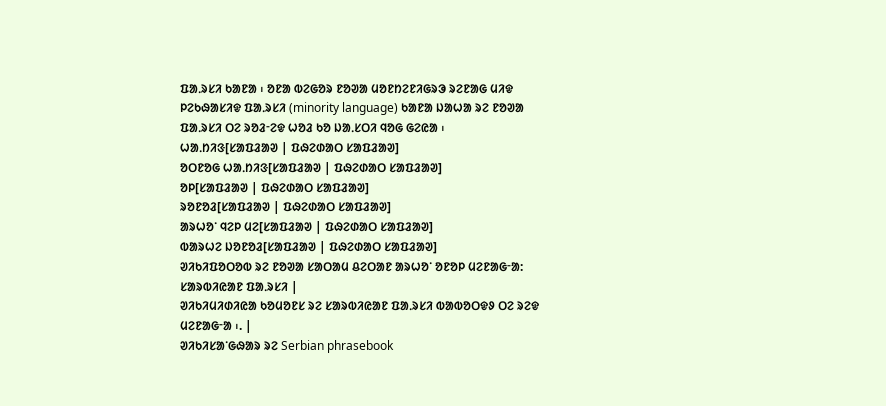ᱯᱟᱹᱨᱥᱤ ᱠᱟᱱᱟ ᱾ ᱚᱱᱟ ᱵᱮᱜᱚᱨ ᱱᱚᱣᱟ ᱢᱚᱱᱴᱮᱱᱤᱜᱨᱳ ᱨᱮᱱᱟᱜ ᱢᱤᱫ ᱞᱮᱠᱷᱟᱥᱤᱫ ᱯᱟᱹᱨᱥᱤ (minority language) ᱠᱟᱱᱟ ᱡᱟᱦᱟ ᱨᱮ ᱱᱚᱣᱟ ᱯᱟᱹᱨᱥᱤ ᱛᱮ ᱨᱚᱲᱼᱮᱫ ᱦᱚᱲ ᱠᱚ ᱡᱟᱹᱥᱛᱤ ᱧᱚᱜ ᱜᱮᱭᱟ ᱾
ᱦᱟᱹᱴᱤᱝ[ᱥᱟᱯᱲᱟᱣ | ᱯᱷᱮᱰᱟᱛ ᱥᱟᱯᱲᱟᱣ]
ᱚᱛᱱᱚᱜ ᱦᱟᱹᱴᱤᱝ[ᱥᱟᱯᱲᱟᱣ | ᱯᱷᱮᱰᱟᱛ ᱥᱟᱯᱲᱟᱣ]
ᱚᱞ[ᱥᱟᱯᱲᱟᱣ | ᱯᱷᱮᱰᱟᱛ ᱥᱟᱯᱲᱟᱣ]
ᱨᱚᱱᱚᱲ[ᱥᱟᱯᱲᱟᱣ | ᱯᱷᱮᱰᱟᱛ ᱥᱟᱯᱲᱟᱣ]
ᱟᱨᱦᱚᱸ ᱧᱮᱞ ᱢᱮ[ᱥᱟᱯᱲᱟᱣ | ᱯᱷᱮᱰᱟᱛ ᱥᱟᱯᱲᱟᱣ]
ᱵᱟᱨᱦᱮ ᱡᱚᱱᱚᱲ[ᱥᱟᱯᱲᱟᱣ | ᱯᱷᱮᱰᱟᱛ ᱥᱟᱯᱲᱟᱣ]
ᱣᱤᱠᱤᱯᱚᱛᱚᱵ ᱨᱮ ᱱᱚᱣᱟ ᱥᱟᱛᱟᱢ ᱪᱮᱛᱟᱱ ᱟᱨᱦᱚᱸ ᱚᱱᱚᱞ ᱢᱮᱱᱟᱜᱼᱟ: ᱥᱟᱨᱵᱤᱭᱟᱱ ᱯᱟᱹᱨᱥᱤ |
ᱣᱤᱠᱤᱢᱤᱰᱤᱭᱟ ᱠᱚᱢᱚᱱᱥ ᱨᱮ ᱥᱟᱨᱵᱤᱭᱟᱱ ᱯᱟᱹᱨᱥᱤ ᱵᱟᱵᱚᱛᱫᱽ ᱛᱮ ᱨᱮᱫ ᱢᱮᱱᱟᱜᱼᱟ ᱾. |
ᱣᱤᱠᱤᱥᱟᱸᱜᱷᱟᱨ ᱨᱮ Serbian phrasebook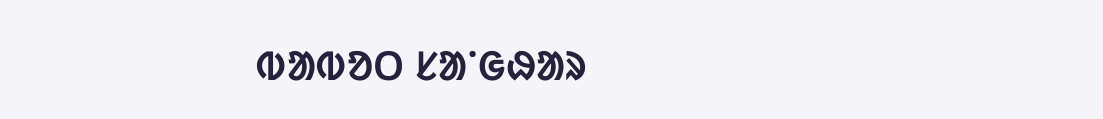ᱵᱟᱵᱚᱛ ᱥᱟᱸᱜᱷᱟᱨ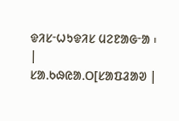ᱫᱤᱥᱼᱦᱩᱫᱤᱥ ᱢᱮᱱᱟᱜᱼᱟ ᱾ |
ᱥᱟᱹᱠᱷᱭᱟᱹᱛ[ᱥᱟᱯᱲᱟᱣ |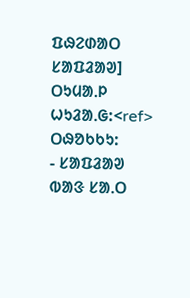ᱯᱷᱮᱰᱟᱛ ᱥᱟᱯᱲᱟᱣ]
ᱛᱩᱢᱟᱹᱞ ᱦᱩᱲᱟᱹᱜ:<ref>
ᱛᱷᱚᱠᱠᱩ:
- ᱥᱟᱯᱲᱟᱣ ᱵᱟᱝ ᱥᱟᱹᱛ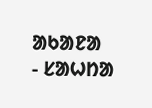ᱟᱠᱟᱱᱟ
- ᱥᱟᱦᱴᱟ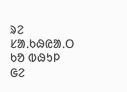ᱨᱮ ᱥᱟᱹᱠᱷᱭᱟᱹᱛ ᱠᱚ ᱵᱷᱩᱞ ᱜᱮ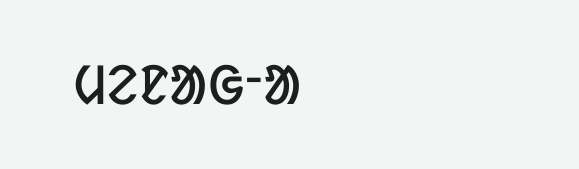ᱢᱮᱱᱟᱜᱼᱟ